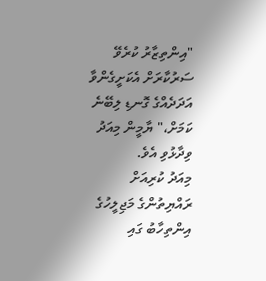"އިންތިޒާރު ކުރެވޭ ސަރުކާރަށް އެކަށީގެންވާ އަދަދެއްގެ ގޮނޑި ލިބޭނެ ކަމަށް،" ޔާމީން މިއަދު ވިދާޅުވި އެވެ.
މިއަދު ކުރިއަށް ރައްޔިތުންގެ މަޖިލީހުގެ އިންތިހާބު ގައި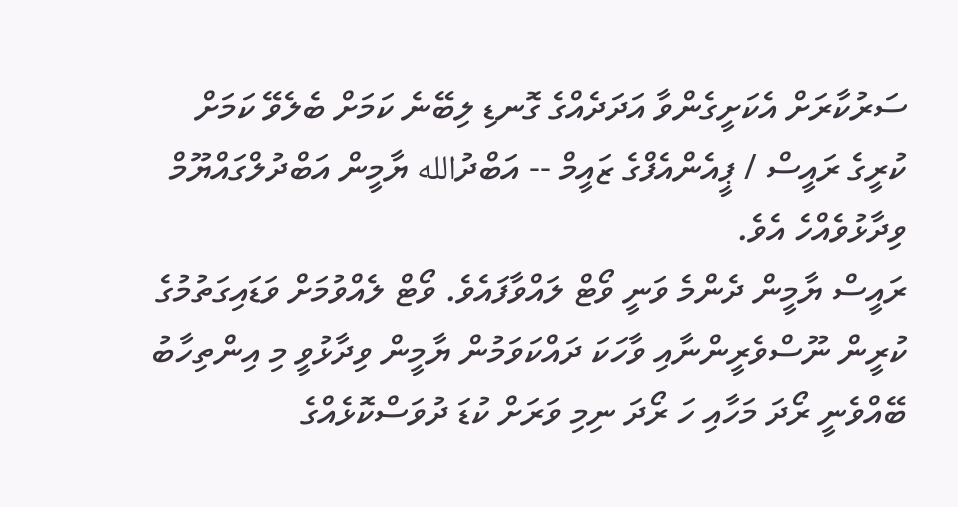ސަރުކާރަށް އެކަށީގެންވާ އަދަދެއްގެ ގޮނޑި ލިބޭނެ ކަމަށް ބެލެވޭ ކަމަށް ކުރީގެ ރައީސް / ޕީއެންއެފްގެ ޒައީމް -- އަބްދުالله ޔާމީން އަބްދުލްގައްޔޫމް ވިދާޅުވެއްހެ އެވެ.
ރައީސް ޔާމީން ދެންމެ ވަނީ ވޯޓް ލައްވާފައެވެ. ވޯޓް ލެއްވުމަށް ވަޑައިގަތުމުގެ ކުރީން ނޫސްވެރީންނާއި ވާހަކަ ދައްކަވަމުން ޔާމީން ވިދާޅުވީ މި އިންތިހާބު ބޭއްވެނީ ރޯދަ މަހާއި ހަ ރޯދަ ނިމި ވަރަށް ކުޑަ ދުވަސްކޮޅެއްގެ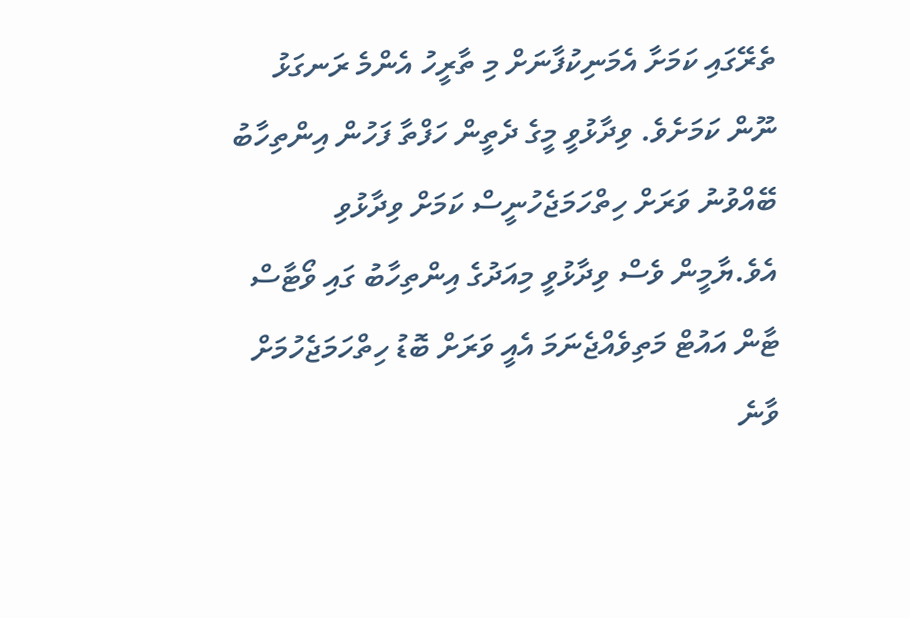ތެރޭގައި ކަމަށާ އެމަނިކުފާނަށް މި ތާރީހު އެންމެ ރަނގަޅު ނޫން ކަމަށެވެ. ވިދާޅުވީ މީގެ ދެތީން ހަފްތާ ފަހުން އިންތިހާބު ބޭއްވުނު ވަރަށް ހިތްހަމަޖެހުނީސް ކަމަށް ވިދާޅުވި އެވެ.ޔާމީން ވެސް ވިދާޅުވީ މިއަދުގެ އިންތިހާބު ގައި ވޯޓާސް ޓާން އައުޓް މަތިވެއްޖެނަމަ އެއީ ވަރަށް ބޮޑު ހިތްހަމަޖެހުމަށް ވާނެ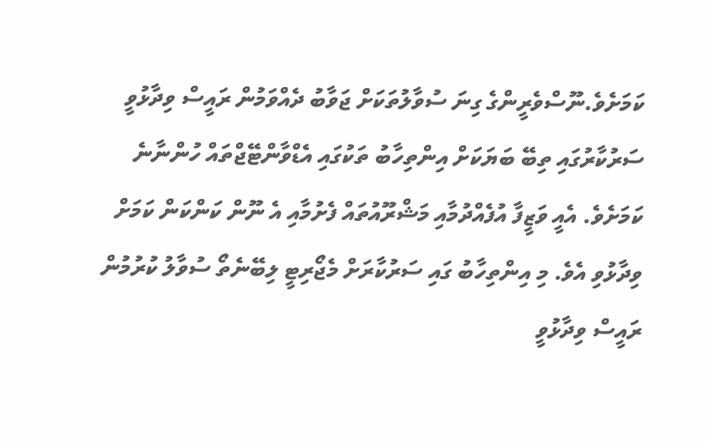ކަމަށެވެ.ނޫސްވެރީންގެ ގިނަ ސުވާލުތަކަށް ޖަވާބު ދެއްވަމުން ރައީސް ވިދާޅުވީ ސަރުކާރުގައި ތިބޭ ބަޔަކަށް އިންތިހާބު ތަކުގައި އެޑްވާންޓޭޖްތައް ހުންނާނެ ކަމަށެވެ. އެއީ ވަޒީފާ އުފެއްދުމާއި މަޝްރޫއުތައް ފެށުމާއި އެ ނޫން ކަންކަން ކަމަށް ވިދާޅުވި އެވެ. މި އިންތިހާބު ގައި ސަރުކާރަށް މެޖޯރިޓީ ލިބޭނެތޯ ސުވާލު ކުރުމުން ރައީސް ވިދާޅުވީ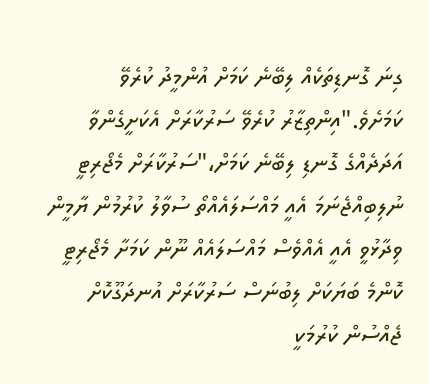ގިނަ ގޮނޑިތަކެއް ލިބޭނެ ކަމަށް އުންމީދު ކުރެވޭ ކަމަށެވެ."އިންތިޒާރު ކުރެވޭ ސަރުކާރަށް އެކަށީގެންވާ އަދަދެއްގެ ގޮނޑި ލިބޭނެ ކަމަށް،"ސަރުކާރަށް މެޖޯރިޓީ ނުލިބިއްޖެނަމަ އެއީ މައްސަލައެއްތޯ ސުވާލު ކުރުމުން ޔާމީން ވިދާޅުވީ އެއީ އެއްވެސް މައްސަލައެއް ނޫން ކަމަށާ މެޖޯރިޓީ ކޮންމެ ބަޔަކަށް ލިބުނަސް ސަރުކާރަށް އުނދަގޫކޮށް ޖެއްސުން ކުރުމަކީ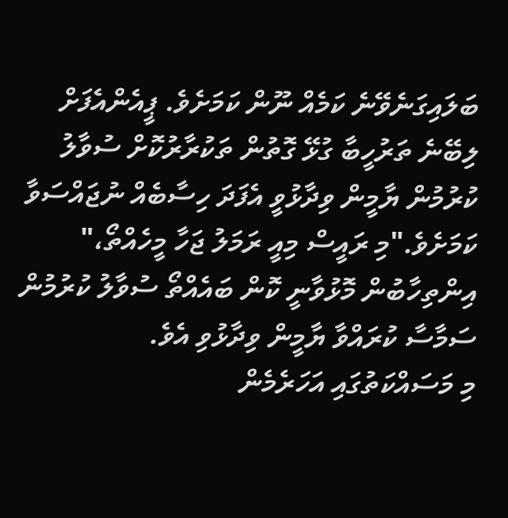ބަލައިގަނެވޭނެ ކަމެއް ނޫން ކަމަށެވެ. ޕީއެންއެފަށް ލިބޭނެ ތަރުހީބާ ގުޅޭ ގޮތުން ތަކުރާރުކޮށް ސުވާލު ކުރުމުން ޔާމީން ވިދާޅުވީ އެފަދަ ހިސާބެއް ނުޖައްސަވާ ކަމަށެވެ."މި ރައީސް މިއީ ރަމަލު ޖަހާ މީހެއްތޯ،" އިންތިހާބުން މޮޅުވާނީ ކޮން ބައެއްތޯ ސުވާލު ކުރުމުން ސަމާސާ ކުރައްވާ ޔާމީން ވިދާޅުވި އެވެ.
މި މަސައްކަތުގައި އަހަރެމެން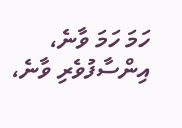ހަމަ ހަމަ ވާނެ، އިންސާފުވެރި ވާނެ،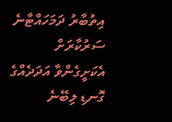އިތުބާރު ދަމަހައްޓާނެ
ސަރުކާރަށް އެކަށީގެންވާ އަދަދެއްގެ ގޮނޑި ލިބޭނެ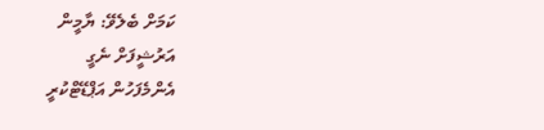ކަމަށް ބެލެވޭ: ޔާމީން
އަރުޝީފަށް ނެގީ
އެންމެފަހުން އަޕްޑޭޓްކުރީ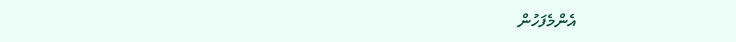އެންމެފަހުން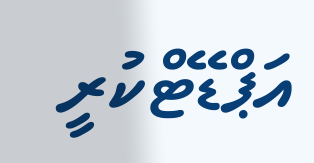އަޕްޑޭޓްކުރީ